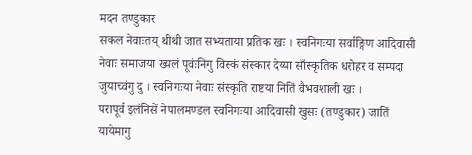मदन तण्डुकार
सकल नेवाःतय् थीथी जात सभ्यताया प्रतिक खः । स्वनिगःया सर्वाङ्गिण आदिवासी नेवाः समाजया ख्यलं पूवंःनिगु विस्कं संस्कार देय्या साँस्कृतिक धरोहर व सम्पदा जुयाच्वंगु दु । स्वनिगःया नेवाः संस्कृति राष्टया नितिं वैभवशाली खः ।
परापूर्व इलंनिसें नेपालमण्डल स्वनिगःया आदिवासी खुसः (तण्डुकार) जातिं यायेमागु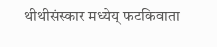थीथीसंस्कार मध्येय् फटकिवाता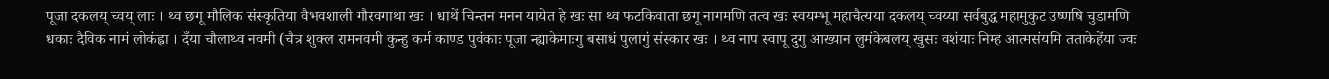पूजा दकलय् च्वय् लाः । थ्व छगू मौलिक संस्कृतिया वैभवशाली गौरवगाथा खः । धाथें चिन्तन मनन यायेत हे खः सा थ्व फटकिवाता छगू नागमणि तत्व खः स्वयम्भू महाचैत्यया दकलय् च्वय्या सर्वबुद्ध महामुकुट उष्णषि चुडामणि धकाः दैविक नामं लोकंह्वा । दँया चौलाथ्व नवमी (चैत्र शुक्ल रामनवमी कुन्हु कर्म काण्ड पुवंकाः पूजा न्ह्याकेमाःगु बसाधं पुलागुं संस्कार खः । थ्व नाप स्वापू दुगु आख्यान लुमंकेबलय् खुसः वशंयाः निम्ह आत्मसंयमि तताकेहेंया ज्वः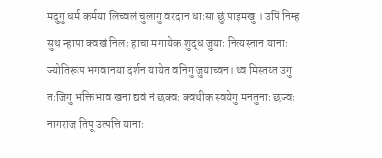मदुगु धर्म कर्मया लिच्वलं चुलागु वरदान धाःसा छुं पाइमखु । उपिं निम्ह सुथ न्हापा क्वखं निलः हाचा मगायेक शुद्ध जुयाः नित्यस्नान यानाः ज्योतिरूप भगवानया दर्शन यायेत वनिगु जुयाच्वन। थ्व मिस्तय्त उगु तःजिगु भक्तिभाव खना द्यवं नं छक्वः क्वथीक स्वयेगु मनतुनाः छज्वः नागराज तिपू उत्पत्ति यानाः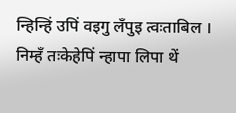न्हिन्हिं उपिं वइगु लँपुइ त्वःताबिल । निम्हँ तःकेहेपिं न्हापा लिपा थें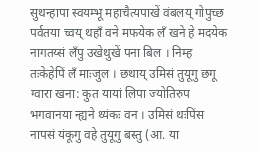सुथन्हापा स्वयम्भू महाचैत्यपाखें वंबलय् गोपुच्छ पर्वतया च्वय् थहाँ वने मफयेक लँ खने हे मदयेक नागतय्सं लँपु उखेथुखें पना बिल । निम्ह तःकेहेपिं लँ माःजुल । छथाय् उमिसं तुयूगु छगू ग्वारा खना: कुत यायां लिपा ज्योतिरुप भगवानया न्ह्यने थ्यंकः वन । उमिसं थःपिंस नापसं यंकूगु वहे तुयूगु बस्तु (आ. या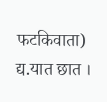फटकिवाता) द्य.यात छात ।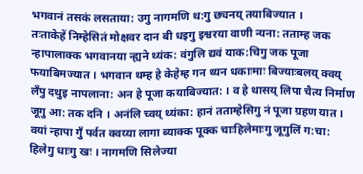भगवानं तसकं लसताया: उगु नागमणि थ:गु छ्यनय् तयाबिज्यात ।
तःताकेहें निम्हेसितं मोक्षवर दान बी धइगु इश्वरया वाणी न्यना: तताम्ह जक न्हापालाक्क भगवानया न्ह्यने थ्यंक: वंगुलि द्यवं याक:चिगु जक पूजा फयाबिमज्यात । भगवान थम्ह हे केहेम्ह गन थ्यन धकाःमाः बिज्याःबलय् क्वय् लँपु दथुइ नापलाना: अन हे पूजा कयाबिज्यात: । व हे थासय् लिपा चैत्य निर्माण जूगु आ: तक दनि । अनंलि च्वय् थ्यंका: हानं तताम्हेसिगु नं पूजा ग्रहण यात । वयां न्हापा गुँ पर्वत क्वय्या लागा ब्याक्क पूक्क चाःहिलेमाःगु जूगुलिं ग:चा: हिलेगु धाःगु खः । नागमणि सिलेज्या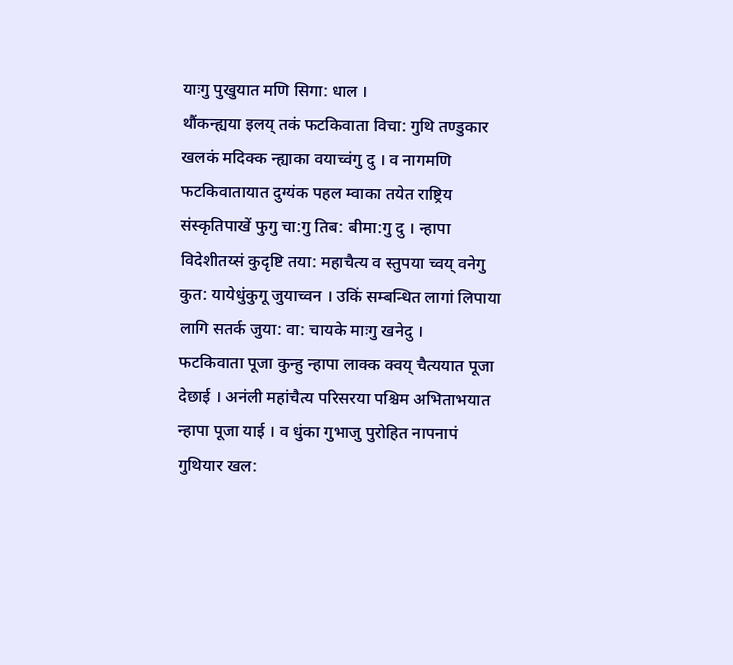याःगु पुखुयात मणि सिगा: धाल ।
थौंकन्ह्यया इलय् तकं फटकिवाता विचा: गुथि तण्डुकार खलकं मदिक्क न्ह्याका वयाच्वंगु दु । व नागमणि फटकिवातायात दुग्यंक पहल म्वाका तयेत राष्ट्रिय संस्कृतिपाखें फुगु चा:गु तिब: बीमा:गु दु । न्हापा विदेशीतय्सं कुदृष्टि तया: महाचैत्य व स्तुपया च्वय् वनेगु कुत: यायेधुंकुगू जुयाच्वन । उकिं सम्बन्धित लागां लिपाया लागि सतर्क जुया: वा: चायके माःगु खनेदु ।
फटकिवाता पूजा कुन्हु न्हापा लाक्क क्वय् चैत्ययात पूजा देछाई । अनंली महांचैत्य परिसरया पश्चिम अभिताभयात न्हापा पूजा याई । व धुंका गुभाजु पुरोहित नापनापं गुथियार खल: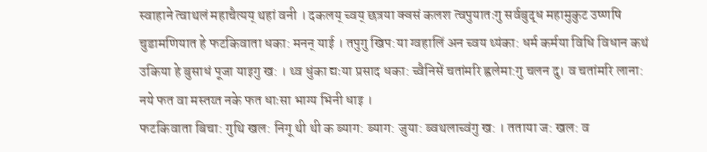स्वाहाने त्वाथलं महाचैत्यय् थहां वनी । दकलय् च्वय् छत्रया क्वसं कलश त्वपुयातःगु सर्वबुद्ध महामुकुट उष्णषि चुडामणियात हे फटकिवाता धका: मनन् याई । तपुगु खिप:या ग्वहालिं अन च्वय थ्यंका: धर्म कर्मया विधि विधान कथं उकिया हे बुसाधं पूजा याइगु ख: । थ्व धुंका द्यःया प्रसाद धका: च्वैनिसें चतांमरि ह्वलेमा:गु चलन दु। व चतांमरि लाना: नये फत वा मस्तय्त नके फत धाःसा भाग्य भिनी धाइ ।
फटकिवाता बिचा: गुथि खल: निगू थी थी क ब्याग: ब्याग: जुया: ब्वथलाच्वंगु ख: । तताया ज: खल: व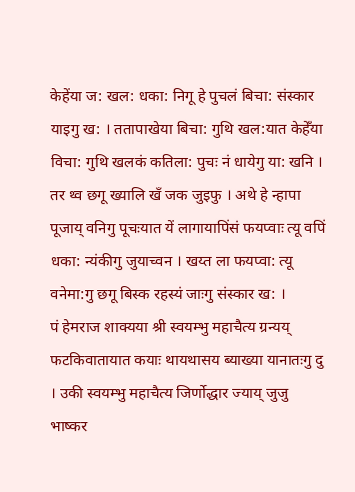केहेंया ज: खल: धका: निगू हे पुचलं बिचा: संस्कार याइगु ख: । ततापाखेया बिचा: गुथि खल:यात केहेँया विचा: गुथि खलकं कतिला: पुचः नं धायेगु या: खनि । तर थ्व छगू ख्यालि खँ जक जुइफु । अथे हे न्हापा पूजाय् वनिगु पूचःयात यें लागायापिंसं फयप्वाः त्यू वपिं धका: न्यंकीगु जुयाच्वन । खय्त ला फयप्वा: त्यू वनेमा:गु छगू बिस्क रहस्यं जाःगु संस्कार ख: ।
पं हेमराज शाक्यया श्री स्वयम्भु महाचैत्य ग्रन्यय् फटकिवातायात कयाः थायथासय ब्याख्या यानातःगु दु । उकी स्वयम्भु महाचैत्य जिर्णोद्धार ज्याय् जुजु भाष्कर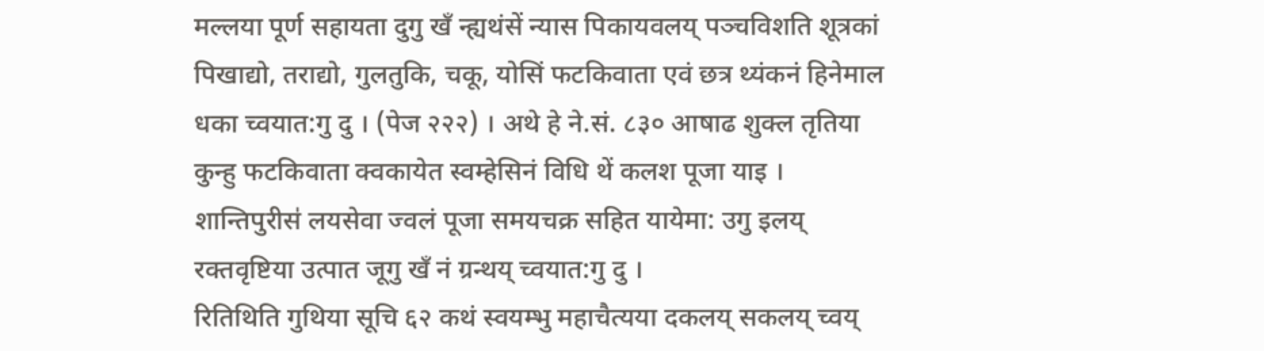मल्लया पूर्ण सहायता दुगु खँ न्ह्यथंसें न्यास पिकायवलय् पञ्चविशति शूत्रकां पिखाद्यो, तराद्यो, गुलतुकि, चकू, योसिं फटकिवाता एवं छत्र थ्यंकनं हिनेमाल धका च्वयात:गु दु । (पेज २२२) । अथे हे ने.सं. ८३० आषाढ शुक्ल तृतिया कुन्हु फटकिवाता क्वकायेत स्वम्हेसिनं विधि थें कलश पूजा याइ । शान्तिपुरीस॑ लयसेवा ज्वलं पूजा समयचक्र सहित यायेमा: उगु इलय् रक्तवृष्टिया उत्पात जूगु खँ नं ग्रन्थय् च्वयात:गु दु ।
रितिथिति गुथिया सूचि ६२ कथं स्वयम्भु महाचैत्यया दकलय् सकलय् च्वय्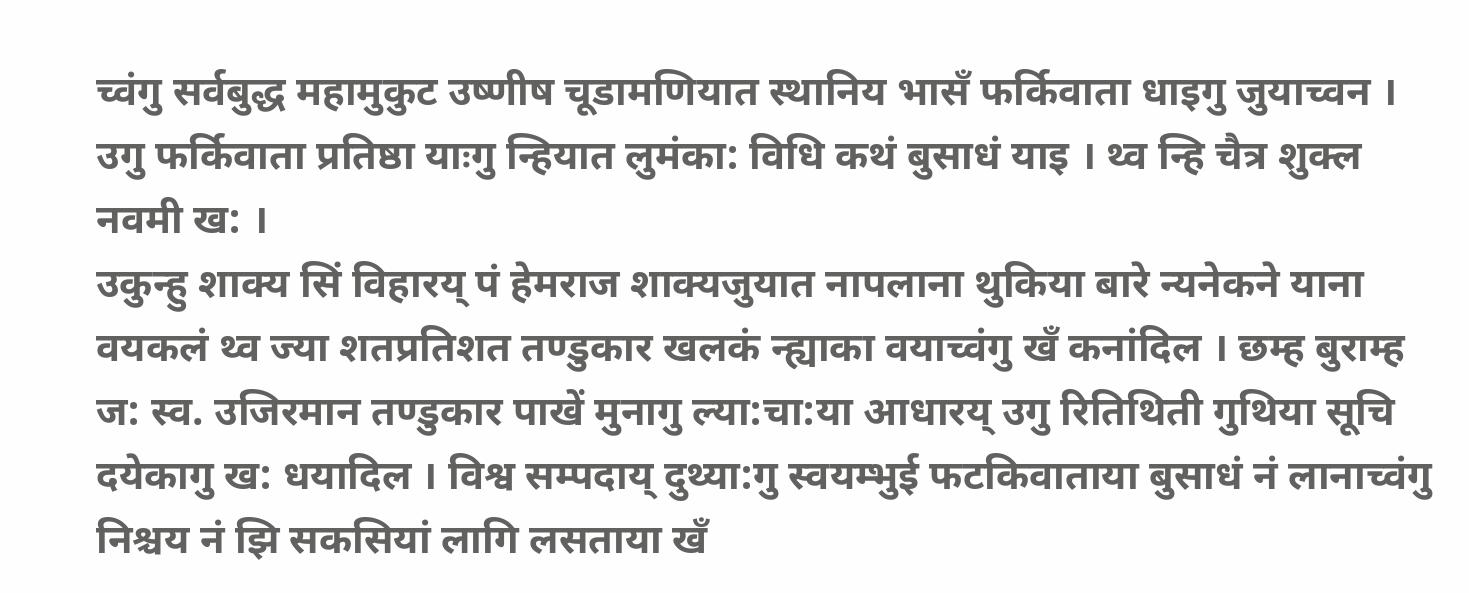च्वंगु सर्वबुद्ध महामुकुट उष्णीष चूडामणियात स्थानिय भासँ फर्किवाता धाइगु जुयाच्वन । उगु फर्किवाता प्रतिष्ठा याःगु न्हियात लुमंका: विधि कथं बुसाधं याइ । थ्व न्हि चैत्र शुक्ल नवमी ख: ।
उकुन्हु शाक्य सिं विहारय् पं हेमराज शाक्यजुयात नापलाना थुकिया बारे न्यनेकने याना वयकलं थ्व ज्या शतप्रतिशत तण्डुकार खलकं न्ह्याका वयाच्वंगु खँ कनांदिल । छम्ह बुराम्ह ज: स्व. उजिरमान तण्डुकार पाखें मुनागु ल्या:चा:या आधारय् उगु रितिथिती गुथिया सूचि दयेकागु ख: धयादिल । विश्व सम्पदाय् दुथ्या:गु स्वयम्भुई फटकिवाताया बुसाधं नं लानाच्वंगु निश्चय नं झि सकसियां लागि लसताया खँ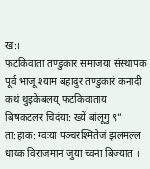ख:।
फटकिवाता तण्डुकार समाजया संस्थापक पूर्व भाजू श्याम बहादुर तण्डुकारं कनादी कथं थुइकेबलय् फटकिवाताय बिषकटलर चिदंया: ख्यें बांलूगु ९” ता:हाक: ग्वःया पञ्चरश्मितेजं झलमल्ल धाय्क विराजमान जुया च्वना बिज्यात ।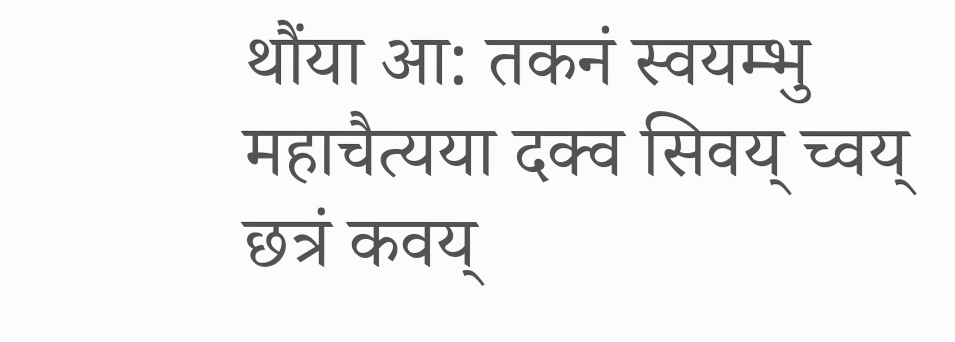थौंया आ: तकनं स्वयम्भु महाचैत्यया दक्व सिवय् च्वय् छत्रं कवय्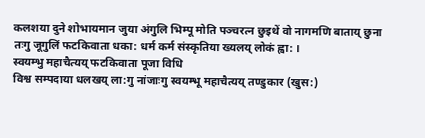कलशया दुने शोभायमान जुया अंगुलि भिम्पू मोति पञ्चरत्न छुइथें वो नागमणि बाताय् छुना तःगु जूगुलिं फटकिवाता धका: धर्म कर्म संस्कृतिया ख्यलय् लोकं ह्वा: ।
स्वयम्भु महाचैत्यय् फटकिवाता पूजा विधि
विश्व सम्पदाया धलखय् ला:गु नांजाःगु स्वयम्भू महाचैत्यय् तण्डुकार (खुस:)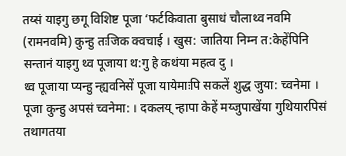तय्सं याइगु छगू विशिष्ट पूजा ‘फर्टकिवाता बुसाधं चौलाथ्व नवमि (रामनवमि) कुन्हु तःजिक क्वचाई । खुस: जातिया निम्न त:केहेंपिनि सन्तानं याइगु थ्व पूजाया थ:गु हे कथंया महत्व दु ।
थ्व पूजाया प्यन्हु न्ह्यवनिसें पूजा यायेमाःपि सकलें शुद्ध जुया: च्वनेमा । पूजा कुन्हु अपसं च्वनेमा: । दकलय् न्हापा केहें मय्जुपाखेंया गुथियारपिसं तथागतया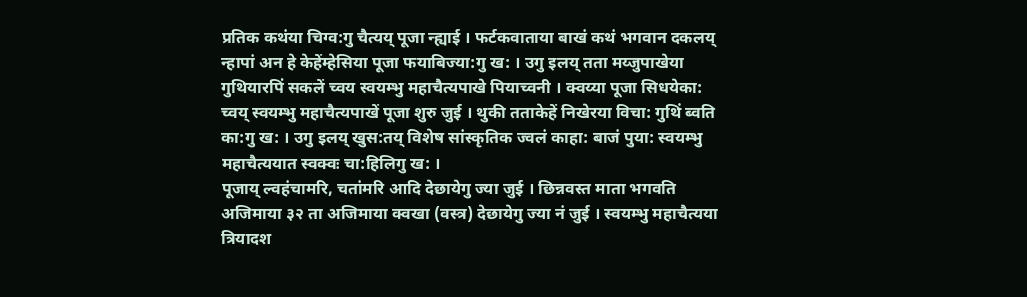प्रतिक कथंया चिग्व:गु चैत्यय् पूजा न्ह्याई । फर्टकवाताया बाखं कथं भगवान दकलय् न्हापां अन हे केहेंम्हेसिया पूजा फयाबिज्या:गु ख: । उगु इलय् तता मय्जुपाखेया गुथियारपिं सकलें च्वय स्वयम्भु महाचैत्यपाखे पियाच्वनी । क्वय्या पूजा सिधयेका: च्वय् स्वयम्भु महाचैत्यपाखें पूजा शुरु जुई । थुकी तताकेहें निखेरया विचा: गुथिं ब्वति का:गु ख: । उगु इलय् खुस:तय् विशेष सांस्कृतिक ज्वलं काहा: बाजं पुया: स्वयम्भु महाचैत्ययात स्वक्वः चा:हिलिगु ख: ।
पूजाय् ल्वहंचामरि, चतांमरि आदि देछायेगु ज्या जुई । छिन्नवस्त माता भगवति अजिमाया ३२ ता अजिमाया क्वखा (वस्त्र) देछायेगु ज्या नं जुई । स्वयम्भु महाचैत्यया त्रियादश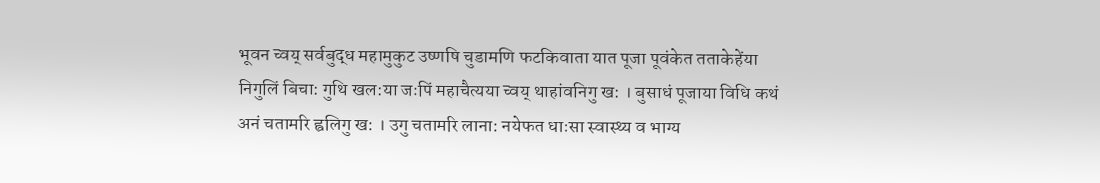भूवन च्वय् सर्वबुद्ध महामुकुट उष्णषि चुडामणि फटकिवाता यात पूजा पूवंकेत तताकेहेंया निगुलिं बिचा: गुथि खल:या जःपिं महाचैत्यया च्वय् थाहांवनिगु ख: । बुसाधं पूजाया विधि कथं अनं चतामरि ह्वलिगु ख: । उगु चतामरि लाना: नयेफत धाःसा स्वास्थ्य व भाग्य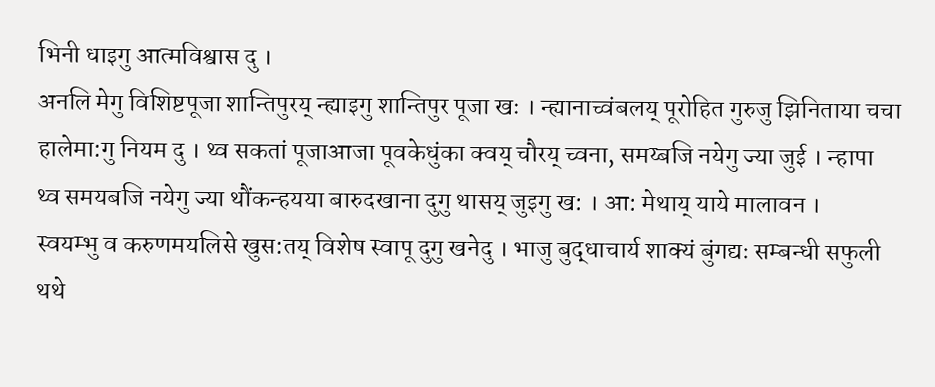भिनी धाइगु आत्मविश्वास दु ।
अनलि मेगु विशिष्टपूजा शान्तिपुरय् न्ह्याइगु शान्तिपुर पूजा खः । न्ह्यानाच्वंबलय् पूरोहित गुरुजु झिनिताया चचा हालेमा:गु नियम दु । थ्व सकतां पूजाआजा पूवकेधुंका क्वय् चौरय् च्वना, समय्बजि नयेगु ज्या जुई । न्हापा थ्व समयबजि नयेगु ज्या थौंकन्हयया बारुदखाना दुगु थासय् जुइगु ख: । आ: मेथाय् याये मालावन ।
स्वयम्भु व करुणमयलिसे खुस:तय् विशेष स्वापू दुगु खनेदु । भाजु बुद्धाचार्य शाक्यं बुंगद्यः सम्बन्धी सफुली थथे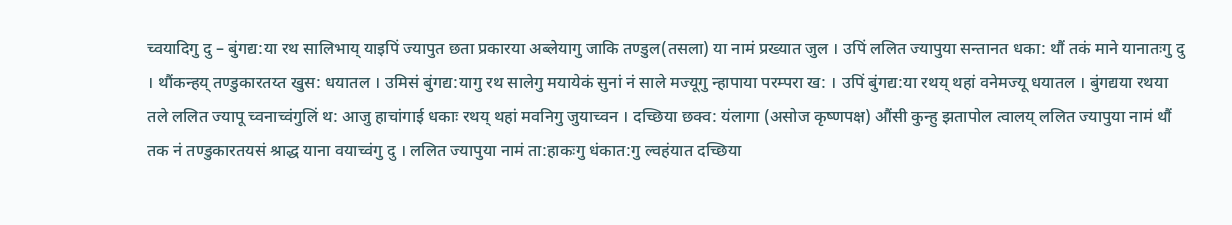च्वयादिगु दु – बुंगद्य:या रथ सालिभाय् याइपिं ज्यापुत छता प्रकारया अब्लेयागु जाकि तण्डुल(तसला) या नामं प्रख्यात जुल । उपिं ललित ज्यापुया सन्तानत धका: थौं तकं माने यानातःगु दु । थौंकन्हय् तण्डुकारतय्त खुस: धयातल । उमिसं बुंगद्य:यागु रथ सालेगु मयायेकं सुनां नं साले मज्यूगु न्हापाया परम्परा ख: । उपिं बुंगद्य:या रथय् थहां वनेमज्यू धयातल । बुंगद्यया रथया तले ललित ज्यापू च्वनाच्वंगुलिं थ: आजु हाचांगाई धकाः रथय् थहां मवनिगु जुयाच्वन । दच्छिया छक्व: यंलागा (असोज कृष्णपक्ष) औंसी कुन्हु झतापोल त्वालय् ललित ज्यापुया नामं थौं तक नं तण्डुकारतयसं श्राद्ध याना वयाच्वंगु दु । ललित ज्यापुया नामं ता:हाकःगु धंकात:गु ल्वहंयात दच्छिया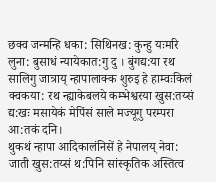छक्व जन्मन्हि धका: सिथिनख: कुन्हु यःमरि लुना: बुसाधं न्यायेकात:गु दु । बुंगद्य:या रथ सालिगु जात्राय् न्हापालाक्क शुरुइ हे हाम्वःकिलं क्वकया: रथ न्ह्याकेबलये कम्भेश्वरया खुस:तय्सं द्य:खः मसायेकं मेपिंसं साले मज्यूगु परम्परा आ:तकं दनि।
थुकथं न्हापा आदिकालंनिसें हे नेपालय् नेवा: जाती खुस:तय्सं थ:पिनि सांस्कृतिक अस्तित्व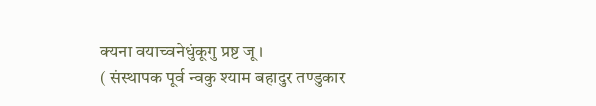क्यना वयाच्वनेधुंकूगु प्रष्ट जू ।
( संस्थापक पूर्व न्वकु श्याम बहादुर तण्डुकार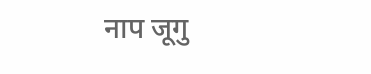नाप जूगु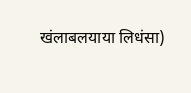खंलाबलयाया लिधंसा)